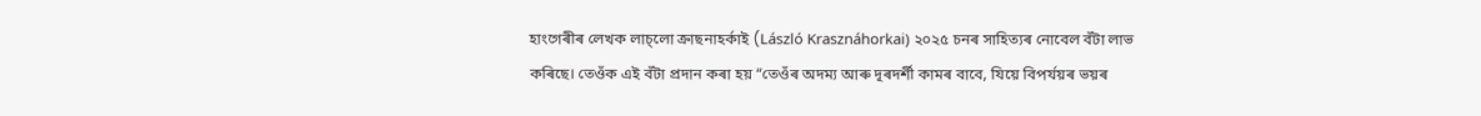হাংগেৰীৰ লেখক লাচ্লো ক্ৰাছনাহৰ্কাই (László Krasznáhorkai) ২০২৫ চনৰ সাহিত্যৰ নোবেল বঁটা লাভ কৰিছে। তেওঁক এই বঁটা প্ৰদান কৰা হয় “তেওঁৰ অদম্য আৰু দূৰদৰ্শী কামৰ বাবে, যিয়ে বিপৰ্যয়ৰ ভয়ৰ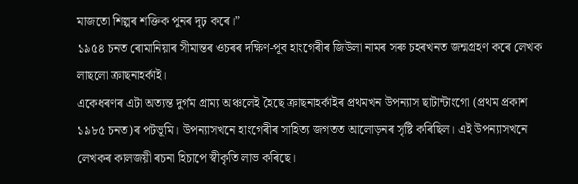মাজতো শিল্পৰ শক্তিক পুনৰ দৃঢ় কৰে।”
১৯৫৪ চনত ৰোমানিয়াৰ সীমান্তৰ ওচৰৰ দক্ষিণ-পূব হাংগেৰীৰ জিউলা নামৰ সৰু চহৰখনত জন্মগ্ৰহণ কৰে লেখক লাছলো ক্ৰাছনাহৰ্কাই।
একেধৰণৰ এটা অত্যন্ত দুৰ্গম গ্ৰাম্য অঞ্চলেই হৈছে ক্ৰাছনাহৰ্কাইৰ প্ৰথমখন উপন্যাস ছাটান্টাংগো (প্ৰথম প্ৰকাশ ১৯৮৫ চনত)ৰ পটভূমি। উপন্যাসখনে হাংগেৰীৰ সাহিত্য জগতত আলোড়নৰ সৃষ্টি কৰিছিল। এই উপন্যাসখনে লেখকৰ কালজয়ী ৰচনা হিচাপে স্বীকৃতি লাভ কৰিছে।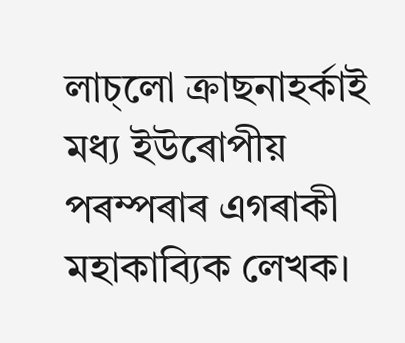লাচ্লো ক্ৰাছনাহৰ্কাই মধ্য ইউৰোপীয় পৰম্পৰাৰ এগৰাকী মহাকাব্যিক লেখক।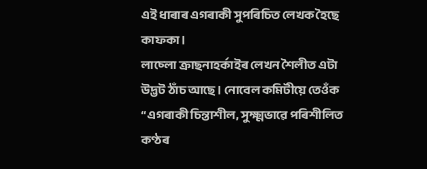এই ধাৰাৰ এগৰাকী সুপৰিচিত লেখক হৈছে কাফকা ।
লাচ্লো ক্ৰাছনাহৰ্কাইৰ লেখন শৈলীত এটা উদ্ভট ঠাঁচ আছে। নোবেল কমিটীয়ে তেওঁক “এগৰাকী চিন্তাশীল, সুক্ষ্মভাৱে পৰিশীলিত কণ্ঠৰ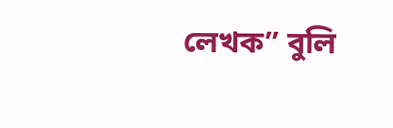লেখক” বুলি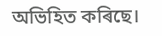অভিহিত কৰিছে।